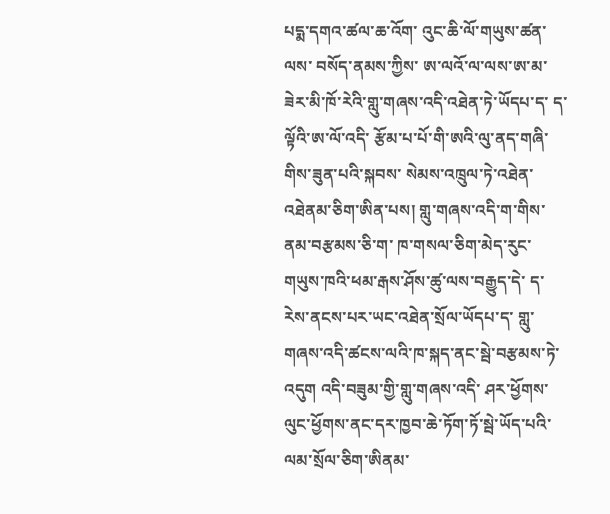པདྨ་དགའ་ཚལ་ཆ་འོག་ འུང་ཆི་ལོ་གཡུས་ཚན་ལས་ བསོད་ནམས་ཀྱིས་ ཨ་ལའོ་ལ་ལས་ཨ་མ་ཟེར་མི་ཁོ་རེའི་གླུ་གཞས་འདི་འཐེན་ཏེ་ཡོདཔ་ད་ ད་ལྟོའི་ཨ་ལོ་འདི་ རྩོམ་པ་པོ་གི་ཨའི་ལུ་ནད་གཞི་གིས་ཟུན་པའི་སྐབས་ སེམས་འཁྲུལ་ཏེ་འཐེན་འཐེནམ་ཅིག་ཨིན་པས། གླུ་གཞས་འདི་ག་གིས་ ནམ་བརྩམས་ཅི་ག་ ཁ་གསལ་ཅིག་མེད་རུང་ གཡུས་ཁའི་ཕམ་རྒས་ཤོས་ཚུ་ལས་བརྒྱུད་དེ་ ད་རེས་ནངས་པར་ཡང་འཐེན་སྲོལ་ཡོདཔ་ད་ གླུ་གཞས་འདི་ཚངས་ལའི་ཁ་སྐད་ནང་སྦེ་བརྩམས་ཏེ་འདུག འདི་བཟུམ་གྱི་གླུ་གཞས་འདི་ ཤར་ཕྱོགས་ལུང་ཕྱོགས་ནང་དར་ཁྱབ་ཆེ་ཏོག་ཏོ་སྦེ་ཡོད་པའི་ ལམ་སྲོལ་ཅིག་ཨིནམ་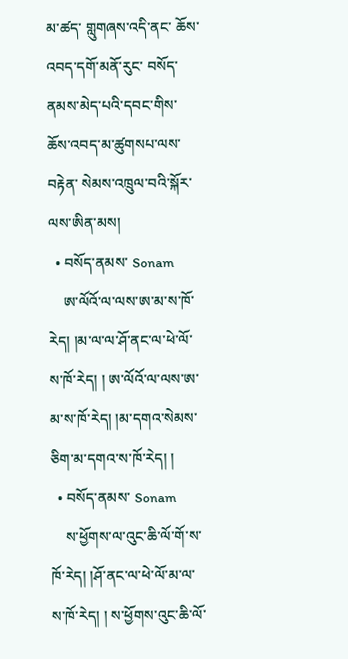མ་ཚད་ གླུགཞས་འདི་ནང་ ཆོས་འབད་དགོ་མནོ་རུང་ བསོད་ནམས་མེད་པའི་དབང་གིས་ ཆོས་འབད་མ་ཚུགསཔ་ལས་བརྟེན་ སེམས་འཁྲུལ་བའི་སྐོར་ལས་ཨིན་མས།
  • བསོད་ནམས་ Sonam
    ཨ་ལོའོ་ལ་ལས་ཨ་མ་ས་ཁོ་རེད། །མ་ལ་ལ་ཤོ་ནང་ལ་ཕེ་ལོ་ས་ཁོ་རེད། ། ཨ་ལོའོ་ལ་ལས་ཨ་མ་ས་ཁོ་རེད། །མ་དགའ་སེམས་ཅིག་མ་དགའ་ས་ཁོ་རེད། །
  • བསོད་ནམས་ Sonam
    ས་ཕྱོགས་ལ་འུང་ཆི་ལོ་གོ་ས་ཁོ་རེད། །ཤོ་ནང་ལ་ཕེ་ལོ་མ་ལ་ས་ཁོ་རེད། ། ས་ཕྱོགས་འུང་ཆི་ལོ་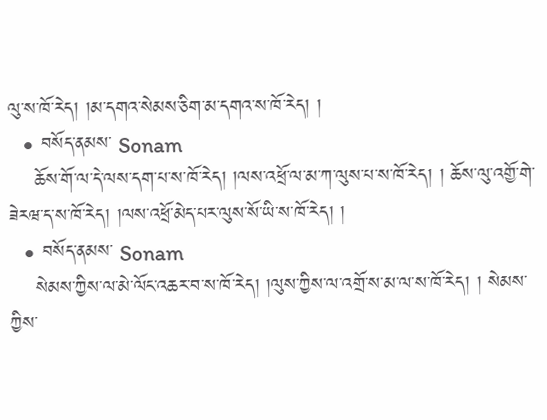ལུ་ས་ཁོ་རེད། །མ་དགའ་སེམས་ཅིག་མ་དགའ་ས་ཁོ་རེད། །
  • བསོད་ནམས་ Sonam
    ཆོས་གོ་ལ་དེ་ལས་དག་པ་ས་ཁོ་རེད། །ལས་འཕྲོ་ལ་མ་ཀ་ལུས་པ་ས་ཁོ་རེད། ། ཆོས་ལུ་འགྱོ་གེ་ཟེརཝ་ད་ས་ཁོ་རེད། །ལས་འཕྲོ་མེད་པར་ལུས་སོ་ཡི་ས་ཁོ་རེད། །
  • བསོད་ནམས་ Sonam
    སེམས་ཀྱིས་ལ་མེ་ལོང་འཆར་བ་ས་ཁོ་རེད། །ལུས་ཀྱིས་ལ་འགྲོ་ས་མ་ལ་ས་ཁོ་རེད། ། སེམས་ཀྱིས་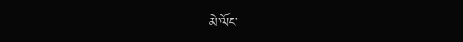མེ་ལོང་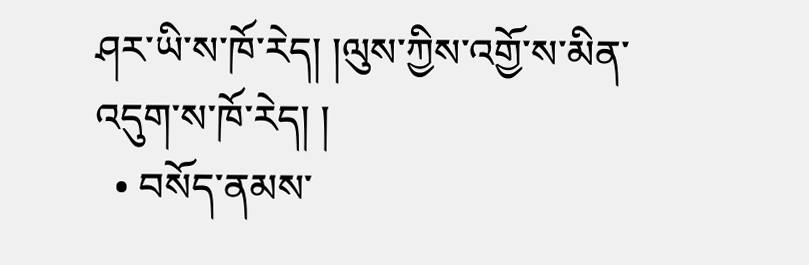ཤར་ཡི་ས་ཁོ་རེད། །ལུས་ཀྱིས་འགྱོ་ས་མིན་འདུག་ས་ཁོ་རེད། །
  • བསོད་ནམས་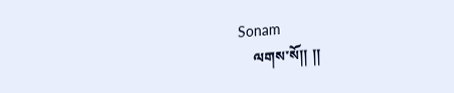Sonam
    ལགས་སོ།། །།